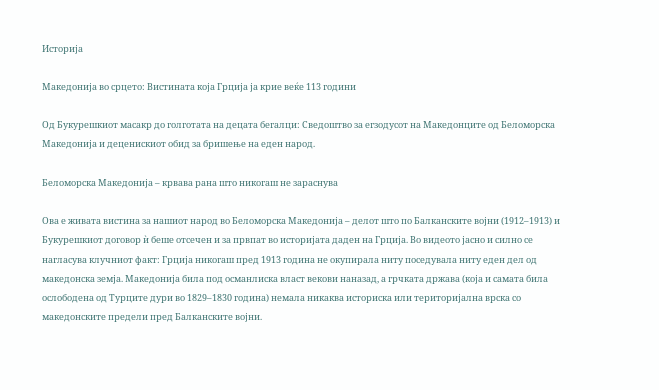Историја

Македонија во срцето: Вистината која Грција ја крие веќе 113 години

Од Букурешкиот масакр до голготата на децата бегалци: Сведоштво за егзодусот на Македонците од Беломорска Македонија и деценискиот обид за бришење на еден народ.

Беломорска Македонија – крвава рана што никогаш не зараснува

Ова е живата вистина за нашиот народ во Беломорска Македонија – делот што по Балканските војни (1912–1913) и Букурешкиот договор ѝ беше отсечен и за првпат во историјата даден на Грција. Во видеото јасно и силно се нагласува клучниот факт: Грција никогаш пред 1913 година не окупирала ниту поседувала ниту еден дел од македонска земја. Македонија била под османлиска власт векови наназад, а грчката држава (која и самата била ослободена од Турците дури во 1829–1830 година) немала никаква историска или територијална врска со македонските предели пред Балканските војни.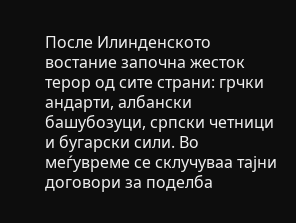После Илинденското востание започна жесток терор од сите страни: грчки андарти, албански башубозуци, српски четници и бугарски сили. Во меѓувреме се склучуваа тајни договори за поделба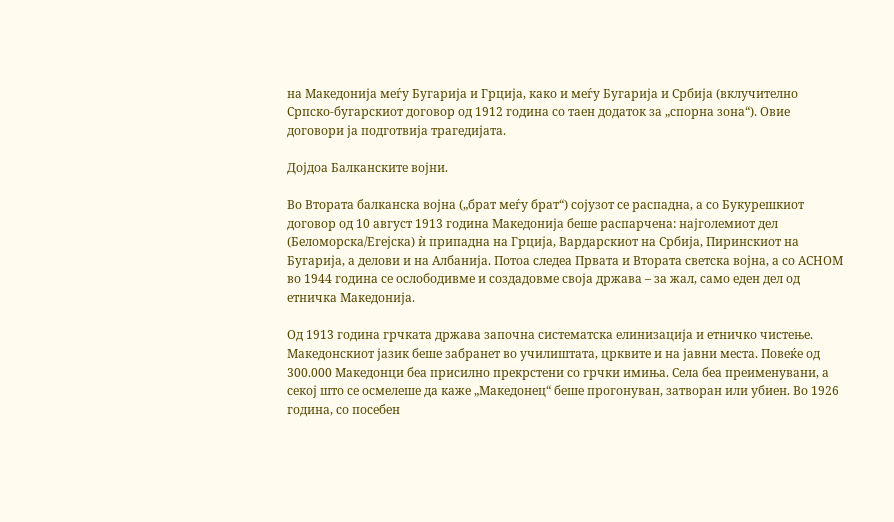на Македонија меѓу Бугарија и Грција, како и меѓу Бугарија и Србија (вклучително Српско-бугарскиот договор од 1912 година со таен додаток за „спорна зона“). Овие договори ја подготвија трагедијата.

Дојдоа Балканските војни.

Во Втората балканска војна („брат меѓу брат“) сојузот се распадна, а со Букурешкиот договор од 10 август 1913 година Македонија беше распарчена: најголемиот дел (Беломорска/Егејска) ѝ припадна на Грција, Вардарскиот на Србија, Пиринскиот на Бугарија, а делови и на Албанија. Потоа следеа Првата и Втората светска војна, а со АСНОМ во 1944 година се ослободивме и создадовме своја држава – за жал, само еден дел од етничка Македонија.

Од 1913 година грчката држава започна систематска елинизација и етничко чистење. Македонскиот јазик беше забранет во училиштата, црквите и на јавни места. Повеќе од 300.000 Македонци беа присилно прекрстени со грчки имиња. Села беа преименувани, а секој што се осмелеше да каже „Македонец“ беше прогонуван, затворан или убиен. Во 1926 година, со посебен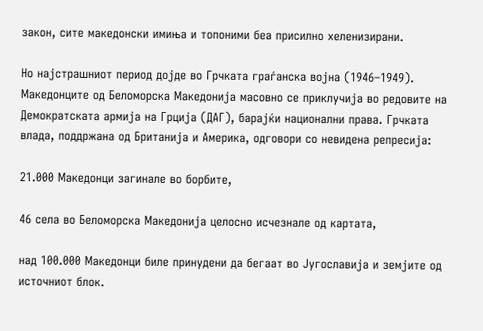закон, сите македонски имиња и топоними беа присилно хеленизирани.

Но најстрашниот период дојде во Грчката граѓанска војна (1946–1949). Македонците од Беломорска Македонија масовно се приклучија во редовите на Демократската армија на Грција (ДАГ), барајќи национални права. Грчката влада, поддржана од Британија и Америка, одговори со невидена репресија:

21.000 Македонци загинале во борбите,

46 села во Беломорска Македонија целосно исчезнале од картата,

над 100.000 Македонци биле принудени да бегаат во Југославија и земјите од источниот блок.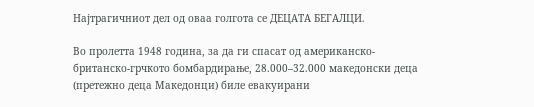Најтрагичниот дел од оваа голгота се ДЕЦАТА БЕГАЛЦИ.

Во пролетта 1948 година, за да ги спасат од американско-британско-грчкото бомбардирање, 28.000–32.000 македонски деца (претежно деца Македонци) биле евакуирани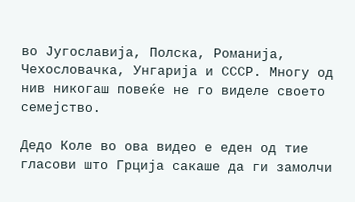во Југославија, Полска, Романија, Чехословачка, Унгарија и СССР. Многу од нив никогаш повеќе не го виделе своето семејство.

Дедо Коле во ова видео е еден од тие гласови што Грција сакаше да ги замолчи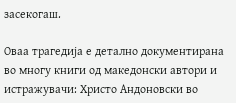засекогаш.

Оваа трагедија е детално документирана во многу книги од македонски автори и истражувачи: Христо Андоновски во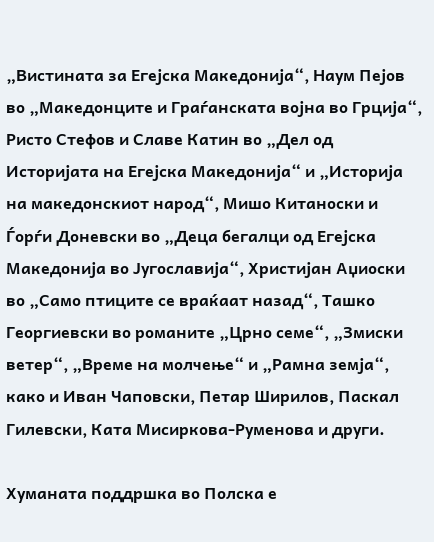„Вистината за Егејска Македонија“, Наум Пејов во „Македонците и Граѓанската војна во Грција“, Ристо Стефов и Славе Катин во „Дел од Историјата на Егејска Македонија“ и „Историја на македонскиот народ“, Мишо Китаноски и Ѓорѓи Доневски во „Деца бегалци од Егејска Македонија во Југославија“, Христијан Аџиоски во „Само птиците се враќаат назад“, Ташко Георгиевски во романите „Црно семе“, „Змиски ветер“, „Време на молчење“ и „Рамна земја“, како и Иван Чаповски, Петар Ширилов, Паскал Гилевски, Ката Мисиркова-Руменова и други.

Хуманата поддршка во Полска е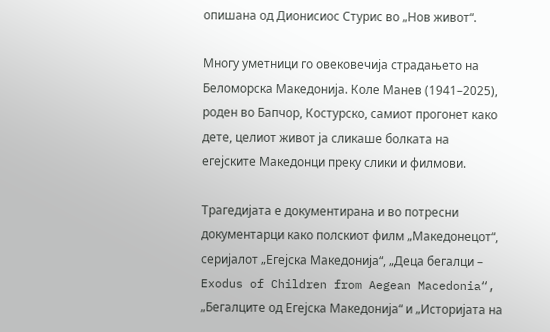опишана од Дионисиос Стурис во „Нов живот“.

Многу уметници го овековечија страдањето на Беломорска Македонија. Коле Манев (1941–2025), роден во Бапчор, Костурско, самиот прогонет како дете, целиот живот ја сликаше болката на егејските Македонци преку слики и филмови.

Трагедијата е документирана и во потресни документарци како полскиот филм „Македонецот“, серијалот „Егејска Македонија“, „Деца бегалци – Exodus of Children from Aegean Macedonia“, „Бегалците од Егејска Македонија“ и „Историјата на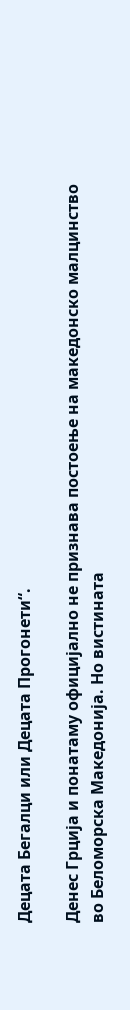Децата Бегалци или Децата Прогонети“.

Денес Грција и понатаму официјално не признава постоење на македонско малцинство во Беломорска Македонија. Но вистината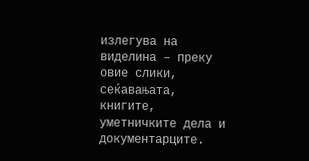излегува на виделина – преку овие слики, сеќавањата, книгите, уметничките дела и документарците.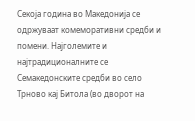Секоја година во Македонија се одржуваат комеморативни средби и помени. Најголемите и најтрадиционалните се Семакедонските средби во село Трново кај Битола (во дворот на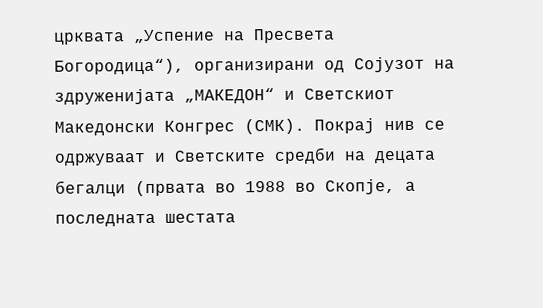црквата „Успение на Пресвета Богородица“), организирани од Сојузот на здруженијата „МАКЕДОН“ и Светскиот Македонски Конгрес (СМК). Покрај нив се одржуваат и Светските средби на децата бегалци (првата во 1988 во Скопје, а последната шестата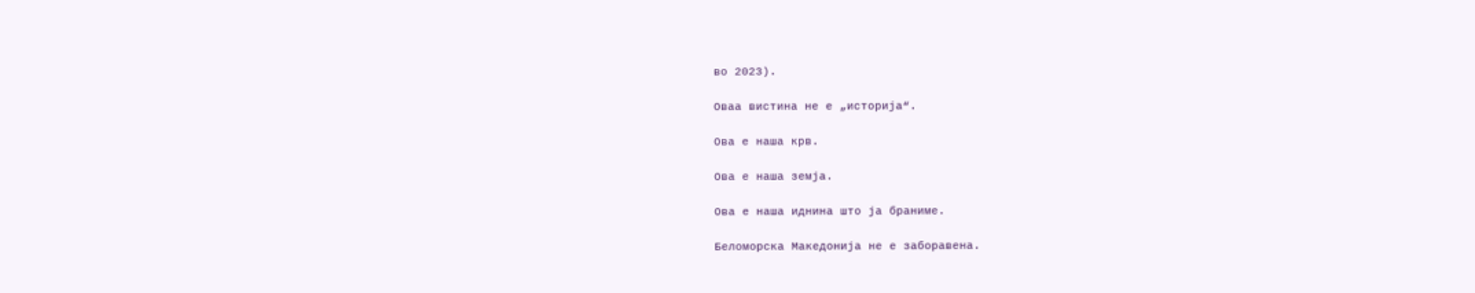во 2023).

Оваа вистина не е „историја“.

Ова е наша крв.

Ова е наша земја.

Ова е наша иднина што ја браниме.

Беломорска Македонија не е заборавена.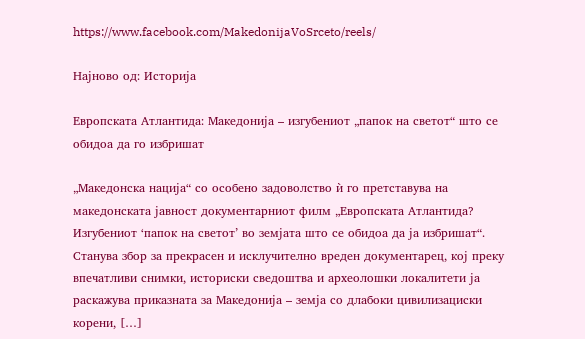https://www.facebook.com/MakedonijaVoSrceto/reels/

Најново од: Историја

Европската Атлантида: Македонија – изгубениот „папок на светот“ што се обидоа да го избришат

„Македонска нација“ со особено задоволство ѝ го претставува на македонската јавност документарниот филм „Европската Атлантида? Изгубениот ‘папок на светот’ во земјата што се обидоа да ја избришат“. Станува збор за прекрасен и исклучително вреден документарец, кој преку впечатливи снимки, историски сведоштва и археолошки локалитети ја раскажува приказната за Македонија – земја со длабоки цивилизациски корени, […]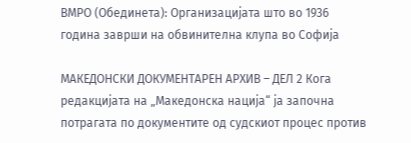ВМРО (Обединета): Организацијата што во 1936 година заврши на обвинителна клупа во Софија

МАКЕДОНСКИ ДОКУМЕНТАРЕН АРХИВ – ДЕЛ 2 Кога редакцијата на „Македонска нација“ ја започна потрагата по документите од судскиот процес против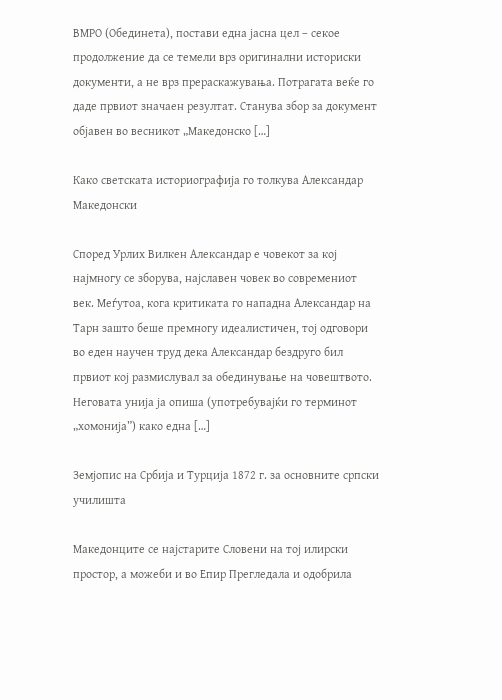ВМРО (Обединета), постави една јасна цел – секое продолжение да се темели врз оригинални историски документи, а не врз прераскажувања. Потрагата веќе го даде првиот значаен резултат. Станува збор за документ објавен во весникот „Македонско […]

Како светската историографија го толкува Александар Македонски

Според Урлих Вилкен Александар е човекот за кој најмногу се зборува, најславен човек во современиот век. Меѓутоа, кога критиката го нападна Александар на Тарн зашто беше премногу идеалистичен, тој одговори во еден научен труд дека Александар бездруго бил првиот кој размислувал за обединување на човештвото. Неговата унија ја опиша (употребувајќи го терминот „хомонија”) како една […]

Земјопис на Србија и Турција 1872 г. за основните српски училишта

Македонците се најстарите Словени на тој илирски простор, а можеби и во Епир Прегледала и одобрила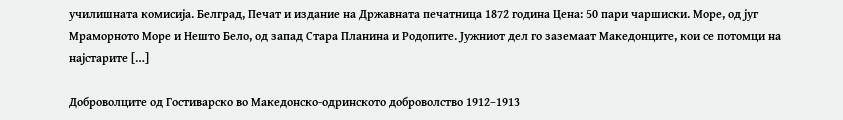училишната комисија. Белград, Печат и издание на Државната печатница 1872 година Цена: 50 пари чаршиски. Море, од југ Мраморното Море и Нешто Бело, од запад Стара Планина и Родопите. Јужниот дел го заземаат Македонците, кои се потомци на најстарите […]

Доброволците од Гостиварско во Македонско-одринското доброволство 1912–1913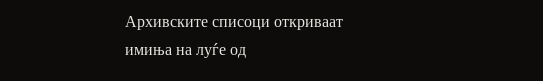Архивските списоци откриваат имиња на луѓе од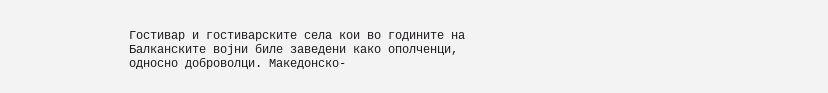Гостивар и гостиварските села кои во годините на Балканските војни биле заведени како ополченци, односно доброволци. Македонско-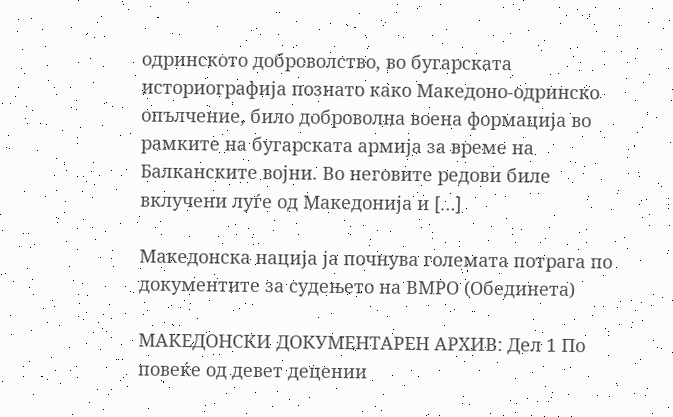одринското доброволство, во бугарската историографија познато како Македоно-одринско опълчение, било доброволна воена формација во рамките на бугарската армија за време на Балканските војни. Во неговите редови биле вклучени луѓе од Македонија и […]

Македонска нација ја почнува големата потрага по документите за судењето на ВМРО (Обединета)

МАКЕДОНСКИ ДОКУМЕНТАРЕН АРХИВ: Дел 1 По повеќе од девет децении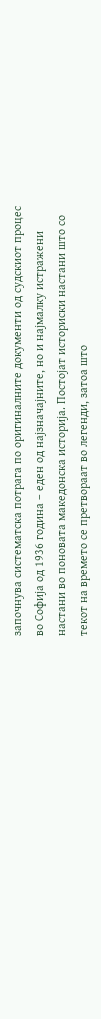започнува систематска потрага по оригиналните документи од судскиот процес во Софија од 1936 година – еден од најзначајните, но и најмалку истражени настани во поновата македонска историја. Постојат историски настани што со текот на времето се претвораат во легенди, затоа што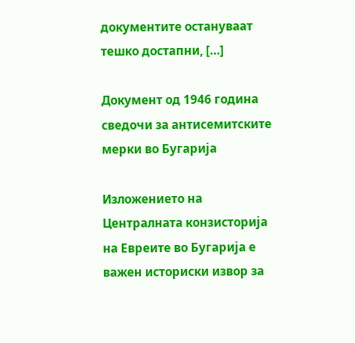документите остануваат тешко достапни, […]

Документ од 1946 година сведочи за антисемитските мерки во Бугарија

Изложението на Централната конзисторија на Евреите во Бугарија е важен историски извор за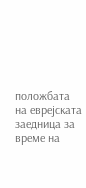положбата на еврејската заедница за време на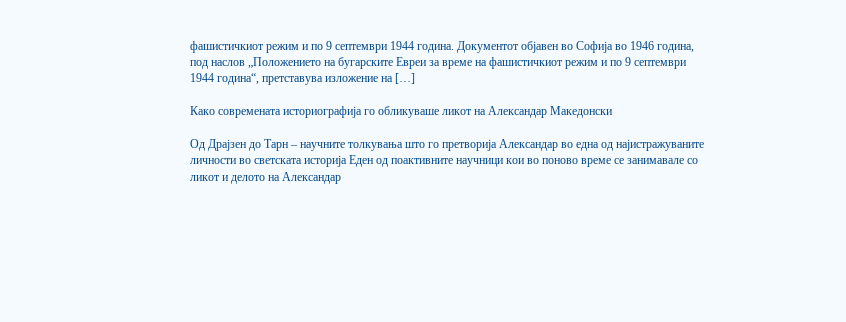фашистичкиот режим и по 9 септември 1944 година. Документот објавен во Софија во 1946 година, под наслов „Положението на бугарските Евреи за време на фашистичкиот режим и по 9 септември 1944 година“, претставува изложение на […]

Како современата историографија го обликуваше ликот на Александар Македонски

Од Драјзен до Тарн – научните толкувања што го претворија Александар во една од најистражуваните личности во светската историја Еден од поактивните научници кои во поново време се занимавале со ликот и делото на Александар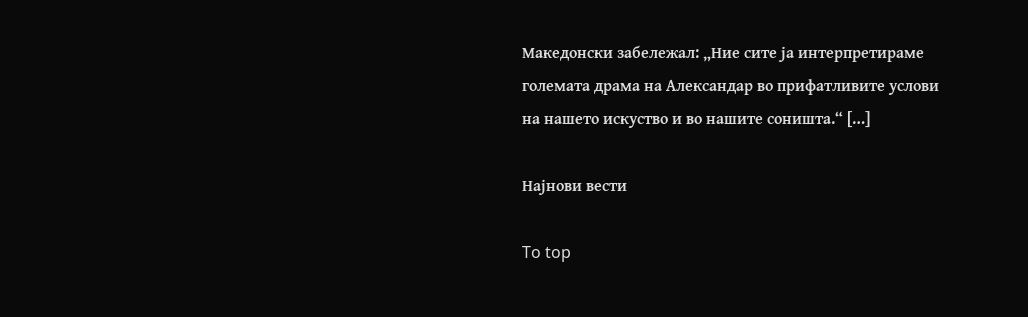Македонски забележал: „Ние сите ја интерпретираме големата драма на Александар во прифатливите услови на нашето искуство и во нашите соништа.“ […]

Најнови вести

To top